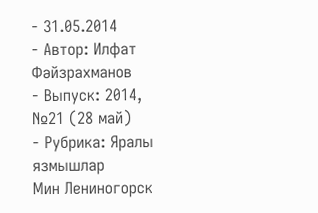- 31.05.2014
- Автор: Илфат Фәйзрахманов
- Выпуск: 2014, №21 (28 май)
- Рубрика: Яралы язмышлар
Мин Лениногорск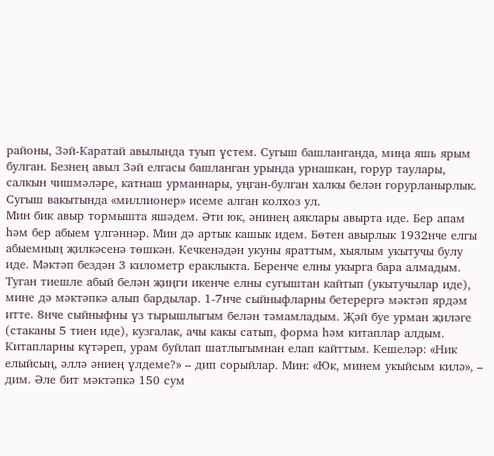районы, Зәй-Каратай авылында туып үстем. Сугыш башланганда, миңа яшь ярым булган. Безнең авыл Зәй елгасы башланган урында урнашкан, горур таулары, салкын чишмәләре, катнаш урманнары, уңган-булган халкы белән горурланырлык. Сугыш вакытында «миллионер» исеме алган колхоз ул.
Мин бик авыр тормышта яшәдем. Әти юк, әнинең аяклары авырта иде. Бер апам һәм бер абыем үлгәннәр. Мин дә артык кашык идем. Бөтен авырлык 1932нче елгы абыемның җилкәсенә төшкән. Кечкенәдән укуны яраттым, хыялым укытучы булу иде. Мәктәп бездән 3 километр ераклыкта. Беренче елны укырга бара алмадым. Туган тиешле абый белән җиңги икенче елны сугыштан кайтып (укытучылар иде), мине дә мәктәпкә алып бардылар. 1-7нче сыйныфларны бетерергә мәктәп ярдәм итте. 8нче сыйныфны үз тырышлыгым белән тәмамладым. Җәй буе урман җиләге (стаканы 5 тиен иде), кузгалак, ачы какы сатып, форма һәм китаплар алдым. Китапларны күтәреп, урам буйлап шатлыгымнан елап кайттым. Кешеләр: «Ник елыйсың, әллә әниең үлдеме?» – дип сорыйлар. Мин: «Юк, минем укыйсым килә», – дим. Әле бит мәктәпкә 150 сум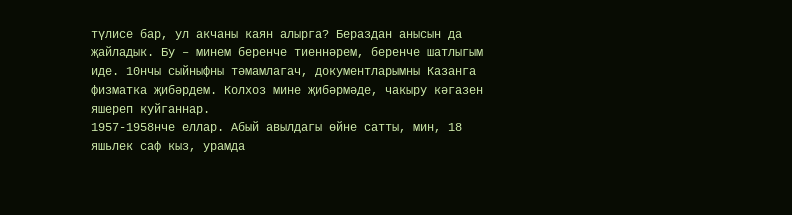түлисе бар, ул акчаны каян алырга? Бераздан анысын да җайладык. Бу – минем беренче тиеннәрем, беренче шатлыгым иде. 10нчы сыйныфны тәмамлагач, документларымны Казанга физматка җибәрдем. Колхоз мине җибәрмәде, чакыру кәгазен яшереп куйганнар.
1957-1958нче еллар. Абый авылдагы өйне сатты, мин, 18 яшьлек саф кыз, урамда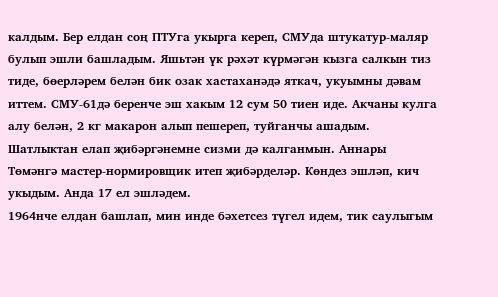калдым. Бер елдан соң ПТУга укырга кереп, СМУда штукатур-маляр булып эшли башладым. Яшьтән үк рәхәт күрмәгән кызга салкын тиз тиде, бөерләрем белән бик озак хастаханәдә яткач, укуымны дәвам иттем. СМУ-61дә беренче эш хакым 12 сум 50 тиен иде. Акчаны кулга алу белән, 2 кг макарон алып пешереп, туйганчы ашадым. Шатлыктан елап җибәргәнемне сизми дә калганмын. Аннары Төмәнгә мастер-нормировщик итеп җибәрделәр. Көндез эшләп, кич укыдым. Анда 17 ел эшләдем.
1964нче елдан башлап, мин инде бәхетсез түгел идем, тик саулыгым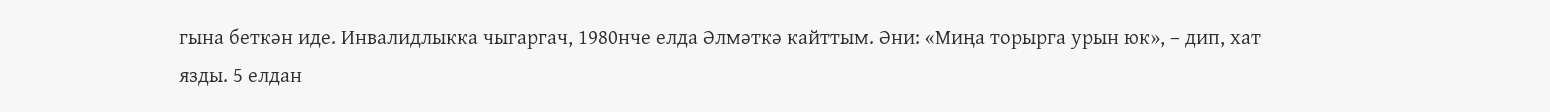гына беткән иде. Инвалидлыкка чыгаргач, 1980нче елда Әлмәткә кайттым. Әни: «Миңа торырга урын юк», – дип, хат язды. 5 елдан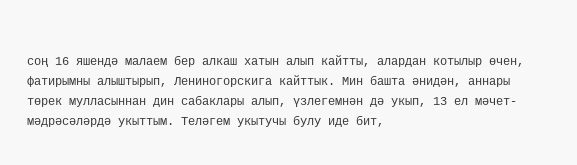соң 16 яшендә малаем бер алкаш хатын алып кайтты, алардан котылыр өчен, фатирымны алыштырып, Лениногорскига кайттык. Мин башта әнидән, аннары төрек мулласыннан дин сабаклары алып, үзлегемнән дә укып, 13 ел мәчет-мәдрәсәләрдә укыттым. Теләгем укытучы булу иде бит,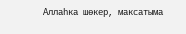Аллаһка шөкер, максатыма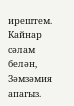ирештем.
Кайнар сәлам белән, Зәмзәмия апагыз.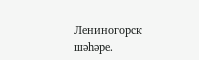Лениногорск шәһәре.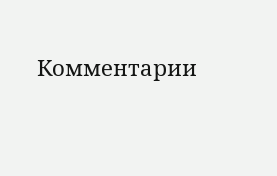Комментарии